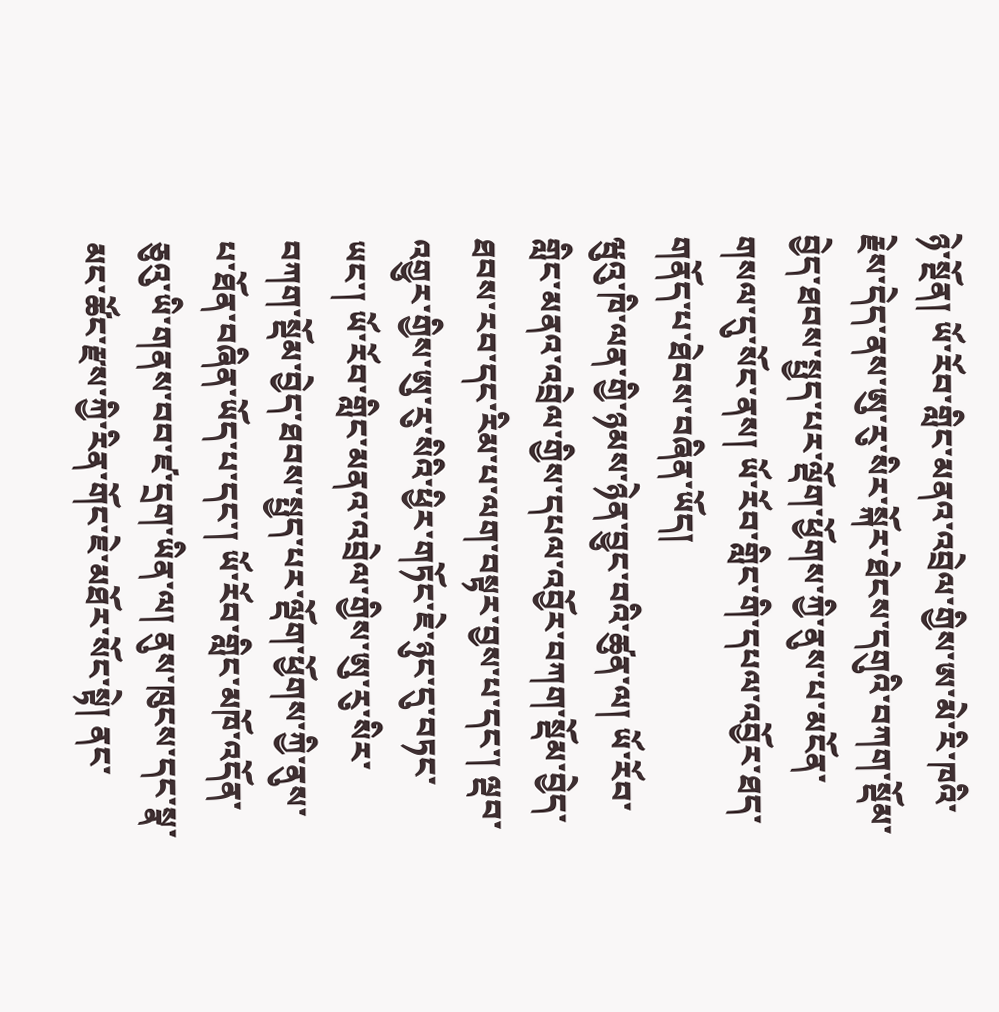ཉེ་སྔོན། ཡོ་རོབ་གླིང་མནའ་འབྲེལ་གྱིས་ཨ་མེ་རི་ཁའི་རྗེས་དེད་ནས་ཨུ་རུ་སིར་སྐོར་ཐེངས་དགུའི་བཀག་སྡོམ་བྱེད་ཐབས་སྤྱད་པར་ལྡོག་ཕྱོགས་ཀྱི་ནུས་པ་མངོན་གསལ་དུ་སོང་ནས། ཡོ་རོབ་གླིང་གི་དཔལ་འབྱོར་ཐད་གནོད་པ་ཐེབས་བཞིན་ཡོད།
ཝུའུ་ཁི་ལན་གྱི་ཉམས་ཉེན་བྱུང་བའི་ཚུན་ལ། ཡོ་རོབ་གླིང་མནའ་འབྲེལ་གྱིས་དཔལ་འབྱོར་བཀག་སྡོམ་བྱེད་ཐབས་རབ་དང་རིམ་པ་ལག་བསྟར་བྱས་པ་དང་། ལྡབ་འགྱུར་གྱིས་ཨུ་རུ་སིའི་ཕྱིར་གཏོང་ཇེ་ཉུང་དུ་བཏང་ཡང་། ཡོ་རོབ་གླིང་མནའ་འབྲེལ་གྱིས་ཨུ་རུ་སིར་བཀག་སྡོམ་བྱེད་ཐབས་སྤྱད་པར་ལྡོག་ཕྱོགས་ཀྱི་ནུས་པ་ཐོན་བཞིན་ཡོད་པ་དང་། ཡོ་རོབ་གླིང་མཁོ་འདོན་ཅུའུ་ཡི་གནས་བབ་ཛ་དྲག་ཡིན་ལ། ནུས་ཁུངས་དང་སྣ་མང་ཚོང་རྫས་ཀྱི་རིན་གོང་ཇེ་མཐོར་སོང་སྟེ། ནང་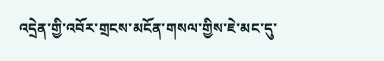འདྲེན་གྱི་འབོར་གྲངས་མངོན་གསལ་གྱིས་ཇེ་མང་དུ་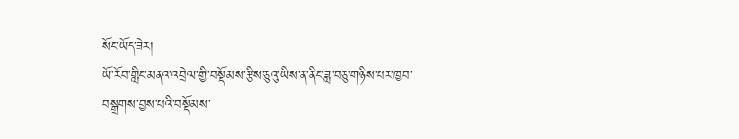སོང་ཡོད་ཟེར།
ཡོ་རོབ་གླིང་མནའ་འབྲེལ་གྱི་བསྡོམས་རྩིས་ཅུའུ་ཡིས་ན་ནིང་ཟླ་བཅུ་གཉིས་པར་ཁྱབ་བསྒྲགས་བྱས་པའི་བསྡོམས་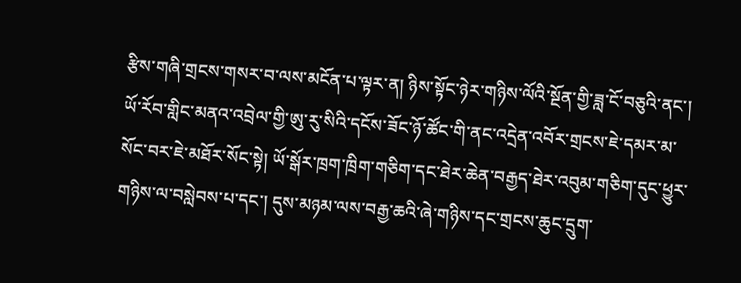རྩིས་གཞི་གྲངས་གསར་བ་ལས་མངོན་པ་ལྟར་ན། ཉིས་སྟོང་ཉེར་གཉིས་ལོའི་སྔོན་གྱི་ཟླ་ངོ་བཅུའི་ནང་། ཡོ་རོབ་གླིང་མནའ་འབྲེལ་གྱི་ཨུ་རུ་སིའི་དངོས་ཟོང་ཉོ་ཚོང་གི་ནང་འདྲེན་འབོར་གྲངས་ཇེ་དམར་མ་སོང་བར་ཇེ་མཐོར་སོང་སྟེ། ཡོ་སྒོར་ཁྲག་ཁྲིག་གཅིག་དང་ཐེར་ཆེན་བརྒྱད་ཐེར་འབུམ་གཅིག་དུང་ཕྱུར་གཉིས་ལ་བསླེབས་པ་དང་། དུས་མཉམ་ལས་བརྒྱ་ཆའི་ཞེ་གཉིས་དང་གྲངས་ཆུང་དྲུག་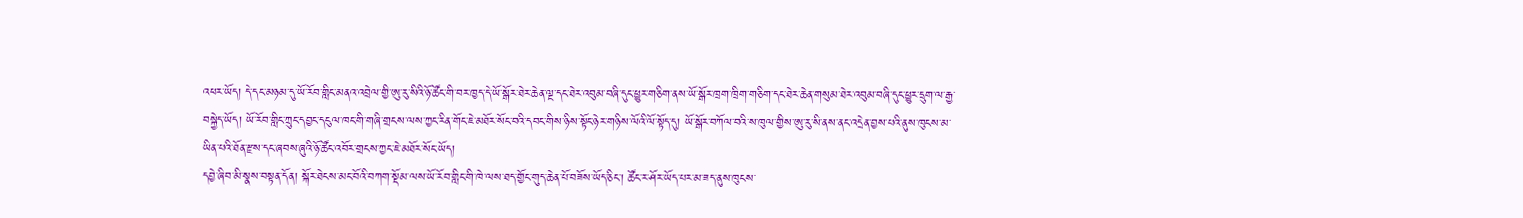འཕར་ཡོད། དེ་དང་མཉམ་དུ་ཡོ་རོབ་གླིང་མནའ་འབྲེལ་གྱི་ཨུ་རུ་སིའི་ཉོ་ཚོང་གི་བར་ཁྱད་དེ་ཡོ་སྒོར་ཐེར་ཆེན་ལྔ་དང་ཐེར་འབུམ་བཞི་དུང་ཕྱུར་གཅིག་ནས་ཡོ་སྒོར་ཁྲག་ཁྲིག་གཅིག་དང་ཐེར་ཆེན་གསུམ་ཐེར་འབུམ་བཞི་དུང་ཕྱུར་དྲུག་ལ་རྒྱ་བསྐྱེད་ཡོད། ཡོ་རོབ་གླིང་ཀྲུང་དབྱང་དངུལ་ཁང་གི་གཞི་གྲངས་ལས་ཀྱང་རིན་གོང་ཇེ་མཐོར་སོང་བའི་དབང་གིས་ཉིས་སྟོང་ཉེར་གཉིས་ལོའི་ལོ་སྟོད་དུ། ཡོ་སྒོར་བཀོལ་བའི་ས་ཁུལ་གྱིས་ཨུ་རུ་སི་ནས་ནང་འདྲེན་བྱས་པའི་ནུས་ཁུངས་མ་ཡིན་པའི་ཐོན་རྫས་དང་ཞབས་ཞུའི་ཉོ་ཚོང་འབོར་གྲངས་ཀྱང་ཇེ་མཐོར་སོང་ཡོད།
དབྱེ་ཞིབ་མི་སྣས་བསྟན་དོན། སྐོར་ཐེངས་མང་བོའི་བཀག་སྡོམ་ལས་ཡོ་རོབ་གླིང་གི་ཁེ་ལས་ཐད་གྱོང་གུད་ཆེན་པོ་བཟོས་ཡོད་ཅིང་། ཚོང་ར་ཤོར་ཡོད་པར་མ་ཟད་ནུས་ཁུངས་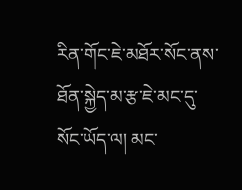རིན་གོང་ཇེ་མཐོར་སོང་ནས་ཐོན་སྐྱེད་མ་རྩ་ཇེ་མང་དུ་སོང་ཡོད་ལ། མང་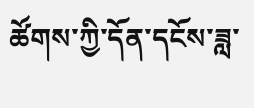ཚོགས་ཀྱི་དོན་དངོས་ཟླ་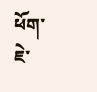ཕོག་ཇེ་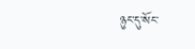ཉུང་དུ་སོང་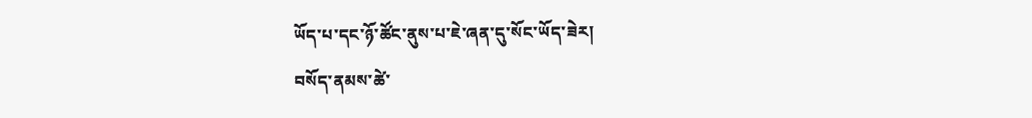ཡོད་པ་དང་ཉོ་ཚོང་ནུས་པ་ཇེ་ཞན་དུ་སོང་ཡོད་ཟེར།
བསོད་ནམས་ཚེ་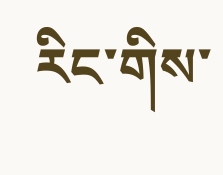རིང་གིས་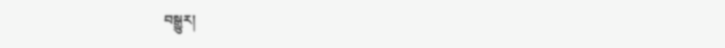བསྒྱུར།